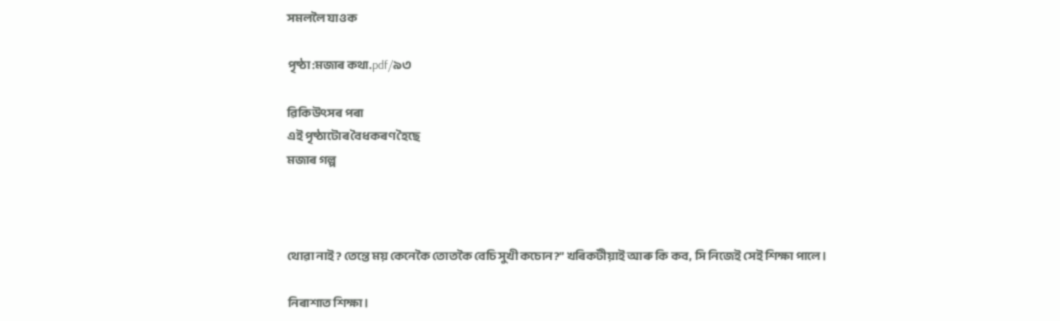সমললৈ যাওক

পৃষ্ঠা:মজাৰ কথা.pdf/৯৩

ৱিকিউৎসৰ পৰা
এই পৃষ্ঠাটোৰ বৈধকৰণ হৈছে
মজাৰ গল্প



থোৱা নাই? তেন্তে ময় কেনেকৈ তোতকৈ বেচি সুখী কচোন?” খৰিকটীয়াই আৰু কি কব, সি নিজেই সেই শিক্ষা পালে।

নিৰাশাত শিক্ষা।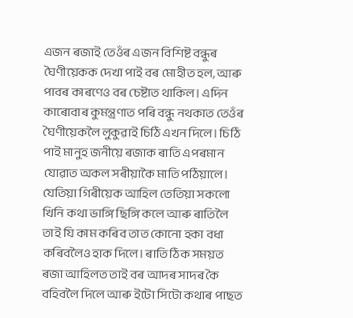এজন ৰজাই তেওঁৰ এজন বিশিষ্ট বন্ধুৰ ঘৈণীয়েকক দেখা পাই বৰ মোহীত হল, আৰু পাবৰ কাৰণেও বৰ চেষ্টাত থাকিল। এদিন কাৰোবাৰ কুমন্ত্ৰণাত পৰি বন্ধু নথকাত তেওঁৰ ঘৈণীয়েকলৈ লুকুৱাই চিঠি এখন দিলে। চিঠি পাই মানুহ জনীয়ে ৰজাক ৰাতি এপৰমান যোৱাত অকল সৰীয়াকৈ মাতি পঠিয়ালে। যেতিয়া গিৰীয়েক আহিল তেতিয়া সকলো খিনি কথা ভাঙ্গি ছিঙ্গি কলে আৰু ৰাতিলৈ তাই যি কাম কৰিব তাত কোনো হকা বধা কৰিবলৈও হাক দিলে। ৰাতি ঠিক সময়ত ৰজা আহিলত তাই বৰ আদৰ সাদৰ কৈ বহিবলৈ দিলে আৰু ইটো সিটো কথাৰ পাছত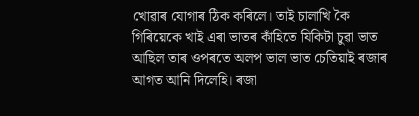খোৱাৰ যোগাৰ ঠিক কৰিলে। তাই চালাখি কৈ গিৰিয়েকে খাই এৰা ভাতৰ কাঁহিতে যিকিটা চুৱা ভাত আছিল তাৰ ওপৰতে অলপ ভাল ভাত চেতিয়াই ৰজাৰ আগত আনি দিলেহি। ৰজা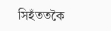সিহঁততকৈ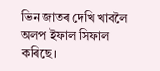ভিন জাতৰ দেখি খাবলৈ অলপ ইফাল সিফাল কৰিছে।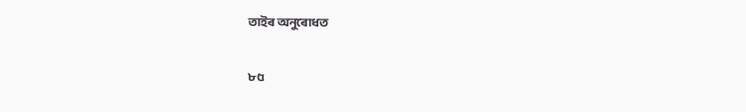তাইৰ অনুৰোধত

৮৫